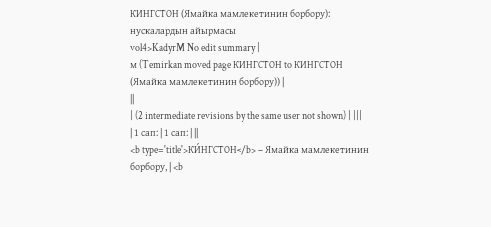КИНГСТОН (Ямайка мамлекетинин борбору): нускалардын айырмасы
vol4>KadyrM No edit summary |
м (Temirkan moved page КИНГСТОН to КИНГСТОН (Ямайка мамлекетинин борбору)) |
||
| (2 intermediate revisions by the same user not shown) | |||
| 1 сап: | 1 сап: | ||
<b type='title'>КИ́НГСТОН</b> – Ямайка мамлекетинин борбору, | <b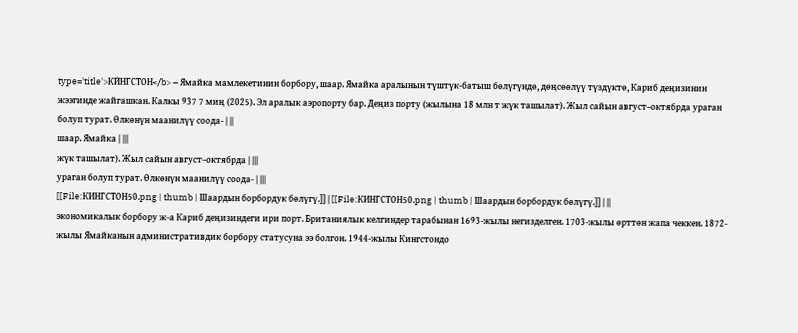type='title'>КИ́НГСТОН</b> – Ямайка мамлекетинин борбору, шаар. Ямайка аралынын түштүк-батыш бөлүгүндө, дөңсөөлүү түздүктө, Кариб деңизинин жээгинде жайгашкан. Калкы 937 7 миң (2025). Эл аралык аэропорту бар. Деңиз порту (жылына 18 млн т жүк ташылат). Жыл сайын август–октябрда ураган болуп турат. Өлкөнүн маанилүү соода- | ||
шаар. Ямайка | |||
жүк ташылат). Жыл сайын август–октябрда | |||
ураган болуп турат. Өлкөнүн маанилүү соода- | |||
[[File:КИНГСТОН50.png | thumb | Шаардын борбордук бөлүгү.]] | [[File:КИНГСТОН50.png | thumb | Шаардын борбордук бөлүгү.]] | ||
экономикалык борбору ж-а Кариб деңизиндеги ири порт. Британиялык келгиндер тарабынан 1693-жылы негизделген. 1703-жылы өрттөн жапа чеккен. 1872-жылы Ямайканын административдик борбору статусуна ээ болгон. 1944-жылы Кингстондо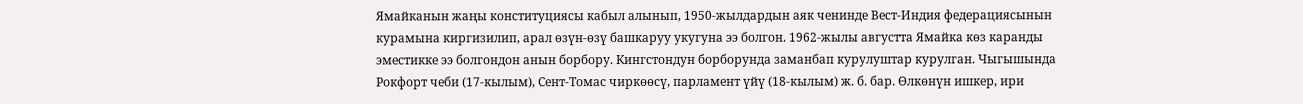Ямайканын жаңы конституциясы кабыл алынып, 1950-жылдардын аяк ченинде Вест-Индия федерациясынын курамына киргизилип, арал өзүн-өзү башкаруу укугуна ээ болгон. 1962-жылы августта Ямайка көз каранды эместикке ээ болгондон анын борбору. Кингстондун борборунда заманбап курулуштар курулган. Чыгышында Рокфорт чеби (17-кылым), Сент-Томас чиркөөсү, парламент үйү (18-кылым) ж. б. бар. Өлкөнүн ишкер, ири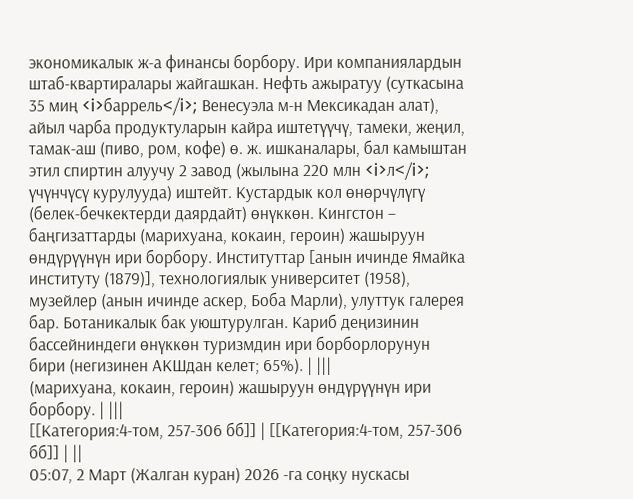экономикалык ж-а финансы борбору. Ири компаниялардын штаб-квартиралары жайгашкан. Нефть ажыратуу (суткасына 35 миң <i>баррель</i>; Венесуэла м-н Мексикадан алат), айыл чарба продуктуларын кайра иштетүүчү, тамеки, жеңил, тамак-аш (пиво, ром, кофе) ө. ж. ишканалары, бал камыштан этил спиртин алуучу 2 завод (жылына 220 млн <i>л</i>; үчүнчүсү курулууда) иштейт. Кустардык кол өнөрчүлүгү (белек-бечкектерди даярдайт) өнүккөн. Кингстон – баңгизаттарды (марихуана, кокаин, героин) жашыруун өндүрүүнүн ири борбору. Институттар [анын ичинде Ямайка институту (1879)], технологиялык университет (1958), музейлер (анын ичинде аскер, Боба Марли), улуттук галерея бар. Ботаникалык бак уюштурулган. Кариб деңизинин бассейниндеги өнүккөн туризмдин ири борборлорунун бири (негизинен АКШдан келет; 65%). | |||
(марихуана, кокаин, героин) жашыруун өндүрүүнүн ири борбору. | |||
[[Категория:4-том, 257-306 бб]] | [[Категория:4-том, 257-306 бб]] | ||
05:07, 2 Март (Жалган куран) 2026 -га соңку нускасы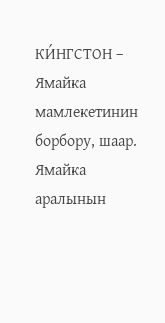КИ́НГСТОН – Ямайка мамлекетинин борбору, шаар. Ямайка аралынын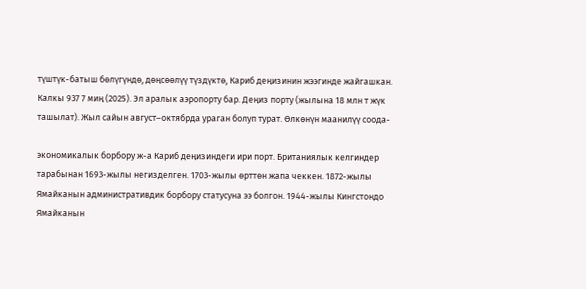түштүк-батыш бөлүгүндө, дөңсөөлүү түздүктө, Кариб деңизинин жээгинде жайгашкан. Калкы 937 7 миң (2025). Эл аралык аэропорту бар. Деңиз порту (жылына 18 млн т жүк ташылат). Жыл сайын август–октябрда ураган болуп турат. Өлкөнүн маанилүү соода-

экономикалык борбору ж-а Кариб деңизиндеги ири порт. Британиялык келгиндер тарабынан 1693-жылы негизделген. 1703-жылы өрттөн жапа чеккен. 1872-жылы Ямайканын административдик борбору статусуна ээ болгон. 1944-жылы Кингстондо Ямайканын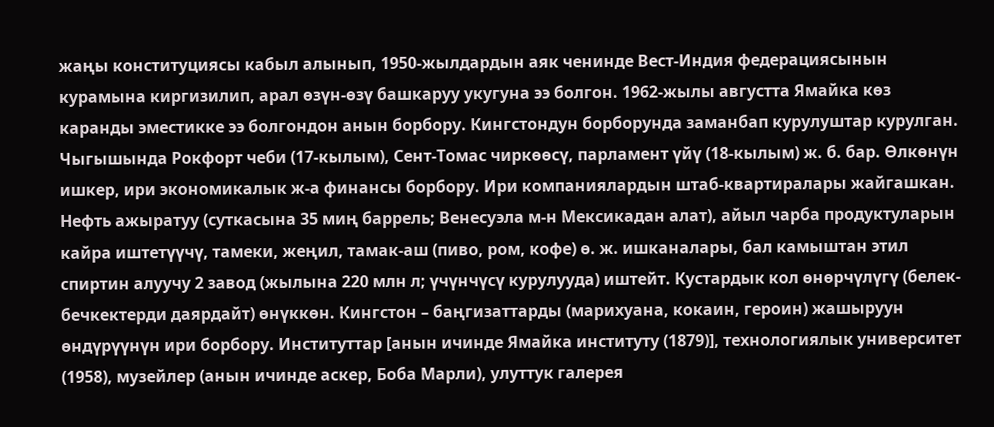жаңы конституциясы кабыл алынып, 1950-жылдардын аяк ченинде Вест-Индия федерациясынын курамына киргизилип, арал өзүн-өзү башкаруу укугуна ээ болгон. 1962-жылы августта Ямайка көз каранды эместикке ээ болгондон анын борбору. Кингстондун борборунда заманбап курулуштар курулган. Чыгышында Рокфорт чеби (17-кылым), Сент-Томас чиркөөсү, парламент үйү (18-кылым) ж. б. бар. Өлкөнүн ишкер, ири экономикалык ж-а финансы борбору. Ири компаниялардын штаб-квартиралары жайгашкан. Нефть ажыратуу (суткасына 35 миң баррель; Венесуэла м-н Мексикадан алат), айыл чарба продуктуларын кайра иштетүүчү, тамеки, жеңил, тамак-аш (пиво, ром, кофе) ө. ж. ишканалары, бал камыштан этил спиртин алуучу 2 завод (жылына 220 млн л; үчүнчүсү курулууда) иштейт. Кустардык кол өнөрчүлүгү (белек-бечкектерди даярдайт) өнүккөн. Кингстон – баңгизаттарды (марихуана, кокаин, героин) жашыруун өндүрүүнүн ири борбору. Институттар [анын ичинде Ямайка институту (1879)], технологиялык университет (1958), музейлер (анын ичинде аскер, Боба Марли), улуттук галерея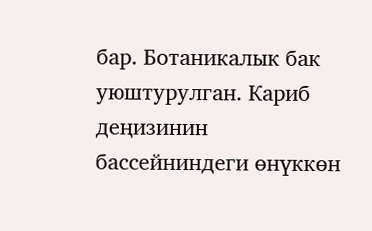бар. Ботаникалык бак уюштурулган. Кариб деңизинин бассейниндеги өнүккөн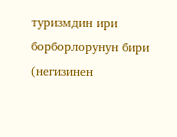туризмдин ири борборлорунун бири (негизинен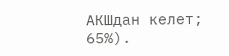АКШдан келет; 65%).